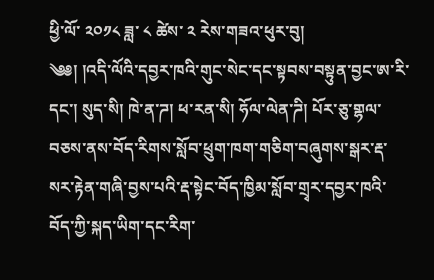ཕྱི་ལོ་ ༢༠༡༨ ཟླ་ ༨ ཚེས་ ༢ རེས་གཟའ་ཕུར་བུ།
༄༅། །འདི་ལོའི་དབྱར་ཁའི་གུང་སེང་དང་སྟབས་བསྟུན་བྱང་ཨ་རི་དང་། སུད་སི། ཁེ་ན་ཌ། ཕ་རན་སི། ཧོལ་ལེན་ཌི། པོར་ཅུ་གྷལ་བཅས་ནས་བོད་རིགས་སློབ་ཕྲུག་ཁག་གཅིག་བཞུགས་སྒར་རྡ་སར་རྟེན་གཞི་བྱས་པའི་རྡ་སྟེང་བོད་ཁྱིམ་སློབ་གྲྭར་དབྱར་ཁའི་བོད་ཀྱི་སྐད་ཡིག་དང་རིག་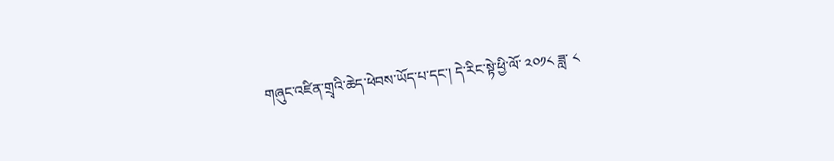གཞུང་འཛིན་གྲྭའི་ཆེད་ཕེབས་ཡོད་པ་དང་། དེ་རིང་སྟེ་ཕྱི་ལོ་ ༢༠༡༨ ཟླ་ ༨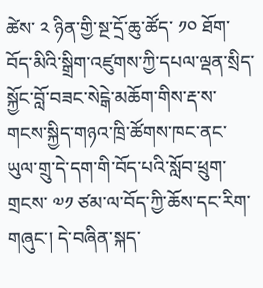ཚེས་ ༢ ཉིན་གྱི་སྔ་དྲོ་ཆུ་ཚོད་ ༡༠ ཐོག་བོད་མིའི་སྒྲིག་འཛུགས་ཀྱི་དཔལ་ལྡན་སྲིད་སྐྱོང་བློ་བཟང་སེངྒེ་མཆོག་གིས་རྡ་ས་གངས་སྐྱིད་གཉའ་ཁྲི་ཚོགས་ཁང་ནང་ཡུལ་གྲུ་དེ་དག་གི་བོད་པའི་སློབ་ཕྲུག་གྲངས་ ༧༡ ཙམ་ལ་བོད་ཀྱི་ཆོས་དང་རིག་གཞུང་། དེ་བཞིན་སྐད་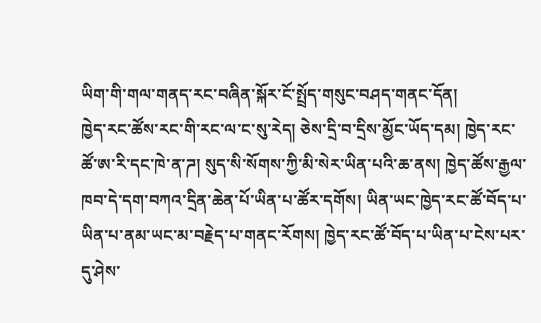ཡིག་གི་གལ་གནད་རང་བཞིན་སྐོར་ངོ་སྤྲོད་གསུང་བཤད་གནང་དོན།
ཁྱེད་རང་ཚོས་རང་གི་རང་ལ་ང་སུ་རེད། ཅེས་དྲི་བ་དྲིས་མྱོང་ཡོད་དམ། ཁྱེད་རང་ཚོ་ཨ་རི་དང་ཁེ་ན་ཌ། སུད་སི་སོགས་ཀྱི་མི་སེར་ཡིན་པའི་ཆ་ནས། ཁྱེད་ཚོས་རྒྱལ་ཁབ་དེ་དག་བཀའ་དྲིན་ཆེན་པོ་ཡིན་པ་ཚོར་དགོས། ཡིན་ཡང་ཁྱེད་རང་ཚོ་བོད་པ་ཡིན་པ་ནམ་ཡང་མ་བརྗེད་པ་གནང་རོགས། ཁྱེད་རང་ཚོ་བོད་པ་ཡིན་པ་ངེས་པར་དུ་ཤེས་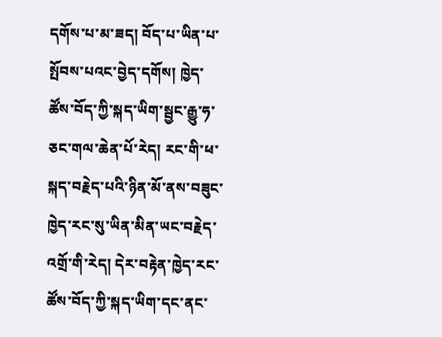དགོས་པ་མ་ཟད། བོད་པ་ཡིན་པ་སྤོབས་པའང་བྱེད་དགོས། ཁྱེད་ཚོས་བོད་ཀྱི་སྐད་ཡིག་སྦྱང་རྒྱུ་ཧ་ཅང་གལ་ཆེན་པོ་རེད། རང་གི་ཕ་སྐད་བརྗེད་པའི་ཉིན་མོ་ནས་བཟུང་ཁྱེད་རང་སུ་ཡིན་མིན་ཡང་བརྗེད་འགྲོ་གི་རེད། དེར་བརྟེན་ཁྱེད་རང་ཚོས་བོད་ཀྱི་སྐད་ཡིག་དང་ནང་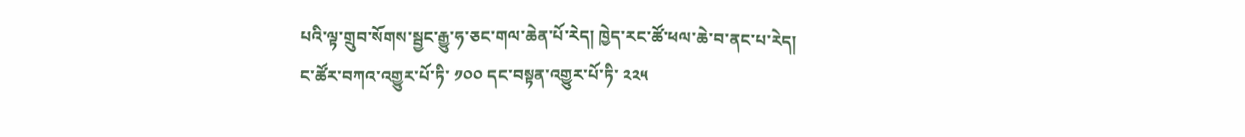པའི་ལྟ་གྲུབ་སོགས་སྦྱང་རྒྱུ་ཧ་ཅང་གལ་ཆེན་པོ་རེད། ཁྱེད་རང་ཚོ་ཕལ་ཆེ་བ་ནང་པ་རེད།
ང་ཚོར་བཀའ་འགྱུར་པོ་ཏི་ ༡༠༠ དང་བསྟན་འགྱུར་པོ་ཏི་ ༢༢༥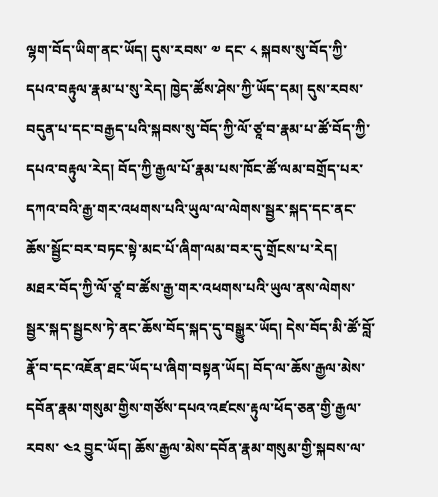ལྷག་བོད་ཡིག་ནང་ཡོད། དུས་རབས་ ༧ དང་ ༨ སྐབས་སུ་བོད་ཀྱི་དཔའ་བརྟུལ་རྣམ་པ་སུ་རེད། ཁྱེད་ཚོས་ཤེས་ཀྱི་ཡོད་དམ། དུས་རབས་བདུན་པ་དང་བརྒྱད་པའི་སྐབས་སུ་བོད་ཀྱི་ལོ་ཙཱ་བ་རྣམ་པ་ཚོ་བོད་ཀྱི་དཔའ་བརྟུལ་རེད། བོད་ཀྱི་རྒྱལ་པོ་རྣམ་པས་ཁོང་ཚོ་ལམ་བགྲོད་པར་དཀའ་བའི་རྒྱ་གར་འཕགས་པའི་ཡུལ་ལ་ལེགས་སྦྱར་སྐད་དང་ནང་ཆོས་སྦྱོང་བར་བཏང་སྟེ་མང་པོ་ཞིག་ལམ་བར་དུ་གྲོངས་པ་རེད།
མཐར་བོད་ཀྱི་ལོ་ཙཱ་བ་ཚོས་རྒྱ་གར་འཕགས་པའི་ཡུལ་ནས་ལེགས་སྦྱར་སྐད་སྦྱངས་ཏེ་ནང་ཆོས་བོད་སྐད་དུ་བསྒྱུར་ཡོད། དེས་བོད་མི་ཚོ་བློ་རྣོ་བ་དང་འཇོན་ཐང་ཡོད་པ་ཞིག་བསྟན་ཡོད། བོད་ལ་ཆོས་རྒྱལ་མེས་དབོན་རྣམ་གསུམ་གྱིས་གཙོས་དཔའ་འཛངས་རྟུལ་ཕོད་ཅན་གྱི་རྒྱལ་རབས་ ༤༢ བྱུང་ཡོད། ཆོས་རྒྱལ་མེས་དབོན་རྣམ་གསུམ་གྱི་སྐབས་ལ་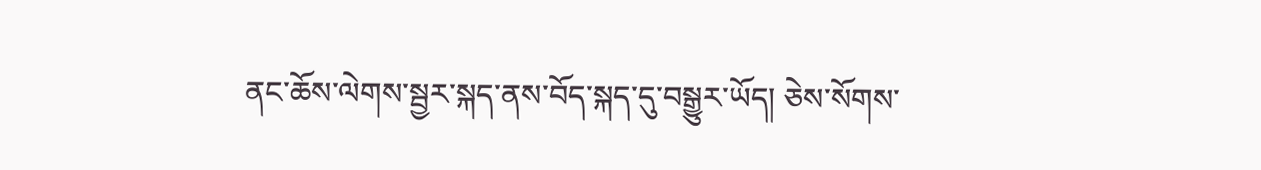ནང་ཆོས་ལེགས་སྦྱར་སྐད་ནས་བོད་སྐད་དུ་བསྒྱུར་ཡོད། ཅེས་སོགས་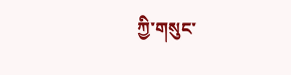ཀྱི་གསུང་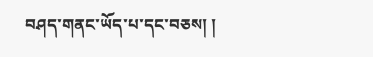བཤད་གནང་ཡོད་པ་དང་བཅས། །